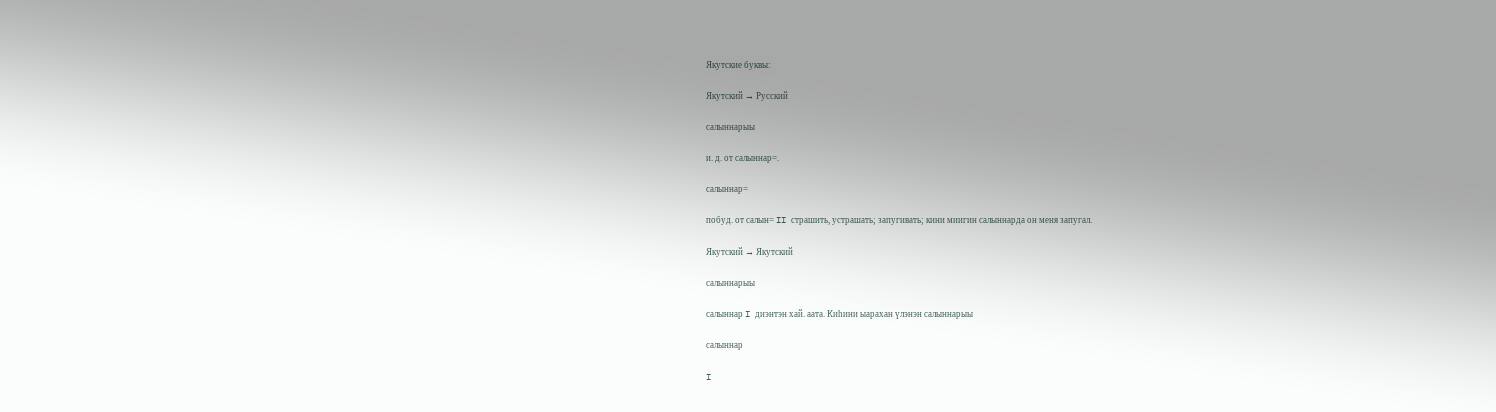Якутские буквы:

Якутский → Русский

салыннарыы

и. д. от салыннар=.

салыннар=

побуд. от салын= II страшить, устрашать; запугивать; кини миигин салыннарда он меня запугал.

Якутский → Якутский

салыннарыы

салыннар I диэнтэн хай. аата. Киһини ыарахан үлэнэн салыннарыы

салыннар

I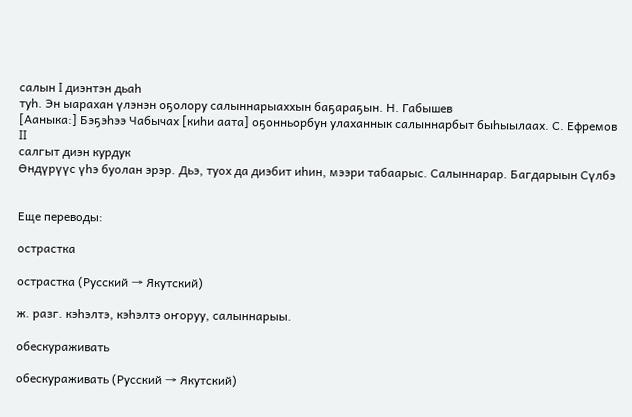салын I диэнтэн дьаһ
туһ. Эн ыарахан үлэнэн оҕолору салыннарыаххын баҕараҕын. Н. Габышев
[Ааныка:] Бэҕэһээ Чабычах [киһи аата] оҕонньорбун улаханнык салыннарбыт быһыылаах. С. Ефремов
II
салгыт диэн курдук
Өндүрүүс үһэ буолан эрэр. Дьэ, туох да диэбит иһин, мээри табаарыс. Салыннарар. Багдарыын Сүлбэ


Еще переводы:

острастка

острастка (Русский → Якутский)

ж. разг. кэһэлтэ, кэһэлтэ оҥоруу, салыннарыы.

обескураживать

обескураживать (Русский → Якутский)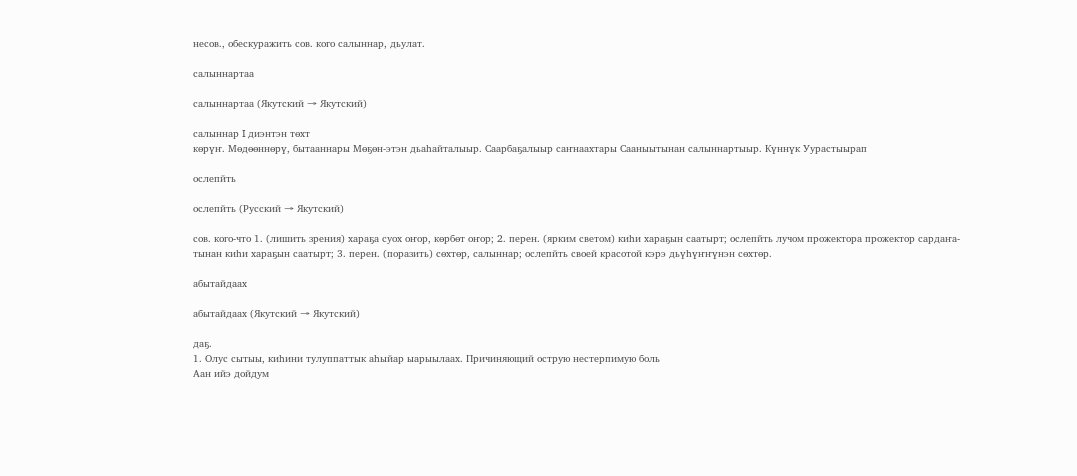несов., обескуражить сов. кого салыннар, дьулат.

салыннартаа

салыннартаа (Якутский → Якутский)

салыннар I диэнтэн төхт
көрүҥ. Мөдөөннөрү, бытааннары Мөҕөн-этэн дьаһайталыыр. Саарбаҕалыыр саҥнаахтары Сааныытынан салыннартыыр. Күннүк Уурастыырап

ослепйть

ослепйть (Русский → Якутский)

сов. кого-что 1. (лишить зрения) хараҕа суох оҥор, көрбөт оҥор; 2. перен. (ярким светом) киһи хараҕын саатырт; ослепйть лучом прожектора прожектор сардаҥа-тынан киһи хараҕын саатырт; 3. перен. (поразить) сөхтөр, салыннар; ослепйть своей красотой кэрэ дьүһүҥҥүнэн сөхтөр.

абытайдаах

абытайдаах (Якутский → Якутский)

даҕ.
1. Олус сытыы, киһини тулуппаттык аһыйар ыарыылаах. Причиняющий острую нестерпимую боль
Аан ийэ дойдум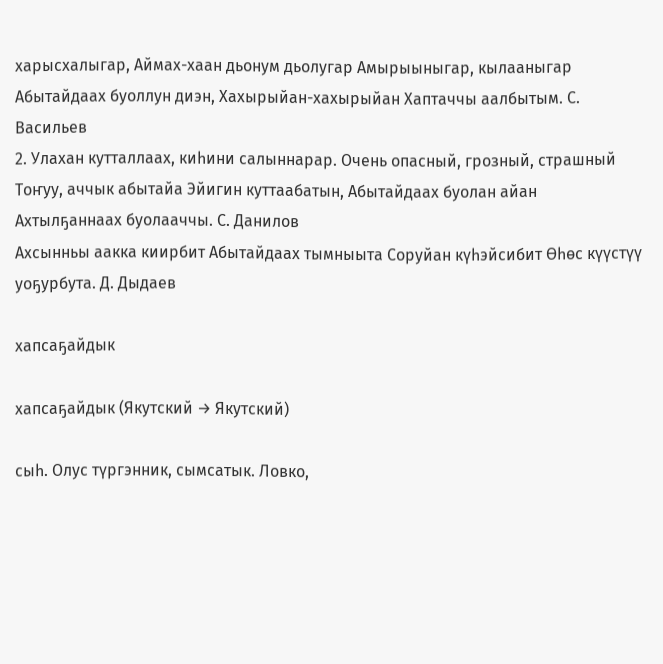харысхалыгар, Аймах-хаан дьонум дьолугар Амырыыныгар, кылааныгар Абытайдаах буоллун диэн, Хахырыйан-хахырыйан Хаптаччы аалбытым. С. Васильев
2. Улахан кутталлаах, киһини салыннарар. Очень опасный, грозный, страшный
Тоҥуу, аччык абытайа Эйигин куттаабатын, Абытайдаах буолан айан Ахтылҕаннаах буолааччы. С. Данилов
Ахсынньы аакка киирбит Абытайдаах тымныыта Соруйан күһэйсибит Өһөс күүстүү уоҕурбута. Д. Дыдаев

хапсаҕайдык

хапсаҕайдык (Якутский → Якутский)

сыһ. Олус түргэнник, сымсатык. Ловко,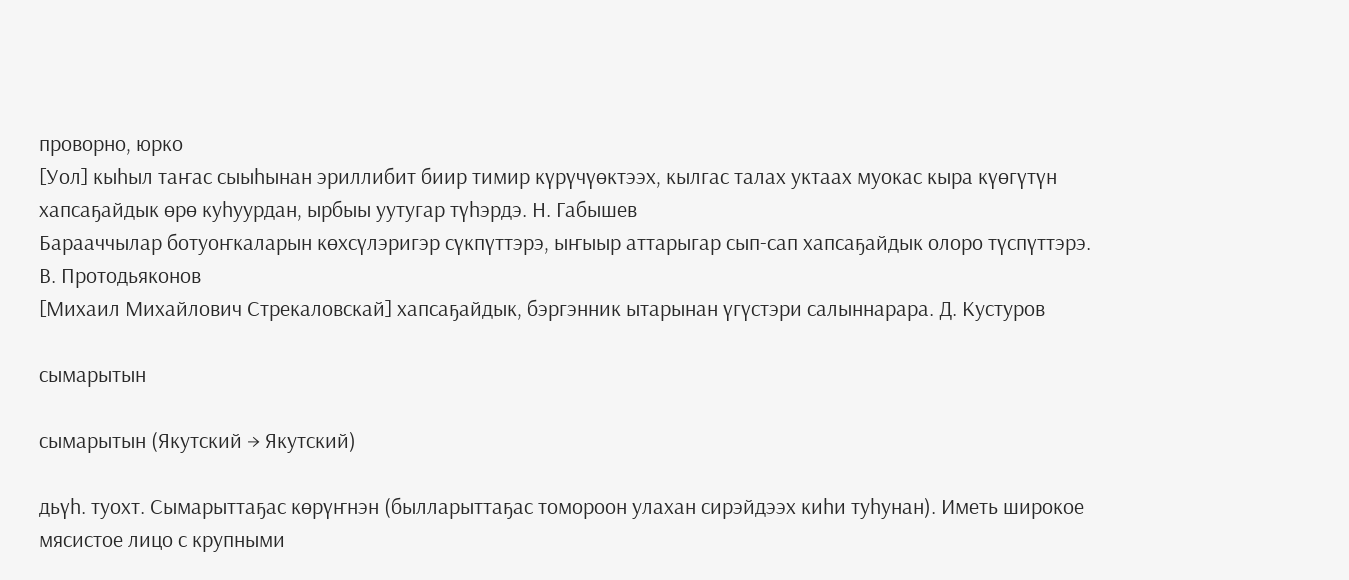проворно, юрко
[Уол] кыһыл таҥас сыыһынан эриллибит биир тимир күрүчүөктээх, кылгас талах уктаах муокас кыра күөгүтүн хапсаҕайдык өрө куһуурдан, ырбыы уутугар түһэрдэ. Н. Габышев
Барааччылар ботуоҥкаларын көхсүлэригэр сүкпүттэрэ, ыҥыыр аттарыгар сып-сап хапсаҕайдык олоро түспүттэрэ. В. Протодьяконов
[Михаил Михайлович Стрекаловскай] хапсаҕайдык, бэргэнник ытарынан үгүстэри салыннарара. Д. Кустуров

сымарытын

сымарытын (Якутский → Якутский)

дьүһ. туохт. Сымарыттаҕас көрүҥнэн (былларыттаҕас томороон улахан сирэйдээх киһи туһунан). Иметь широкое мясистое лицо с крупными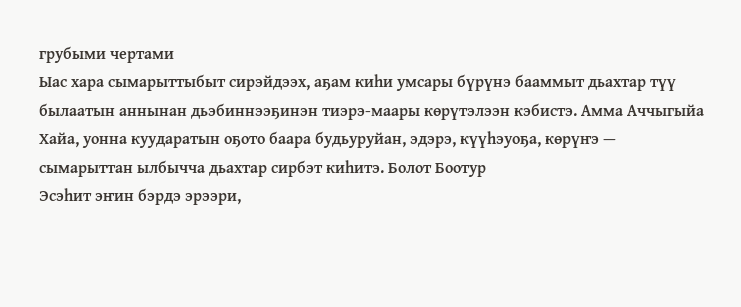грубыми чертами
Ыас хара сымарыттыбыт сирэйдээх, аҕам киһи умсары бүрүнэ бааммыт дьахтар түү былаатын аннынан дьэбиннээҕинэн тиэрэ-маары көрүтэлээн кэбистэ. Амма Аччыгыйа
Хайа, уонна куударатын оҕото баара будьуруйан, эдэрэ, күүһэуоҕа, көрүҥэ — сымарыттан ылбычча дьахтар сирбэт киһитэ. Болот Боотур
Эсэһит эҥин бэрдэ эрээри,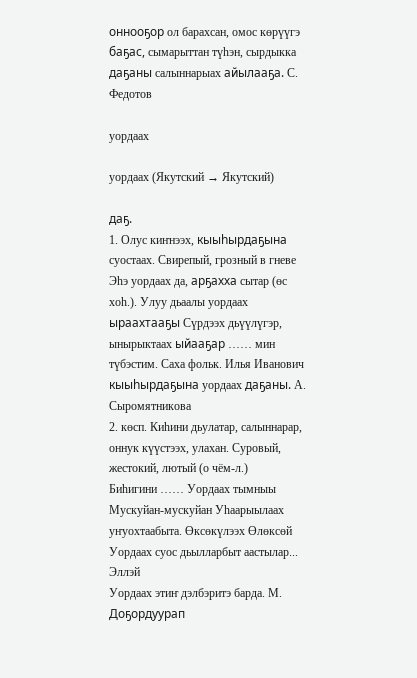оннооҕор ол барахсан, омос көрүүгэ баҕас, сымарыттан түһэн, сырдыкка даҕаны салыннарыах айылааҕа. С. Федотов

уордаах

уордаах (Якутский → Якутский)

даҕ.
1. Олус киҥнээх, кыыһырдаҕына суостаах. Свирепый, грозный в гневе
Эһэ уордаах да, арҕахха сытар (өс хоһ.). Улуу дьаалы уордаах ыраахтааҕы Сүрдээх дьүүлүгэр, ынырыктаах ыйааҕар …… мин түбэстим. Саха фольк. Илья Иванович кыыһырдаҕына уордаах даҕаны. А. Сыромятникова
2. көсп. Киһини дьулатар, салыннарар, оннук күүстээх, улахан. Суровый, жестокий, лютый (о чём-л.)
Биһигини …… Уордаах тымныы Мускуйан-мускуйан Уһаарыылаах уҥуохтаабыта. Өксөкүлээх Өлөксөй
Уордаах суос дьылларбыт аастылар... Эллэй
Уордаах этиҥ дэлбэритэ барда. М. Доҕордуурап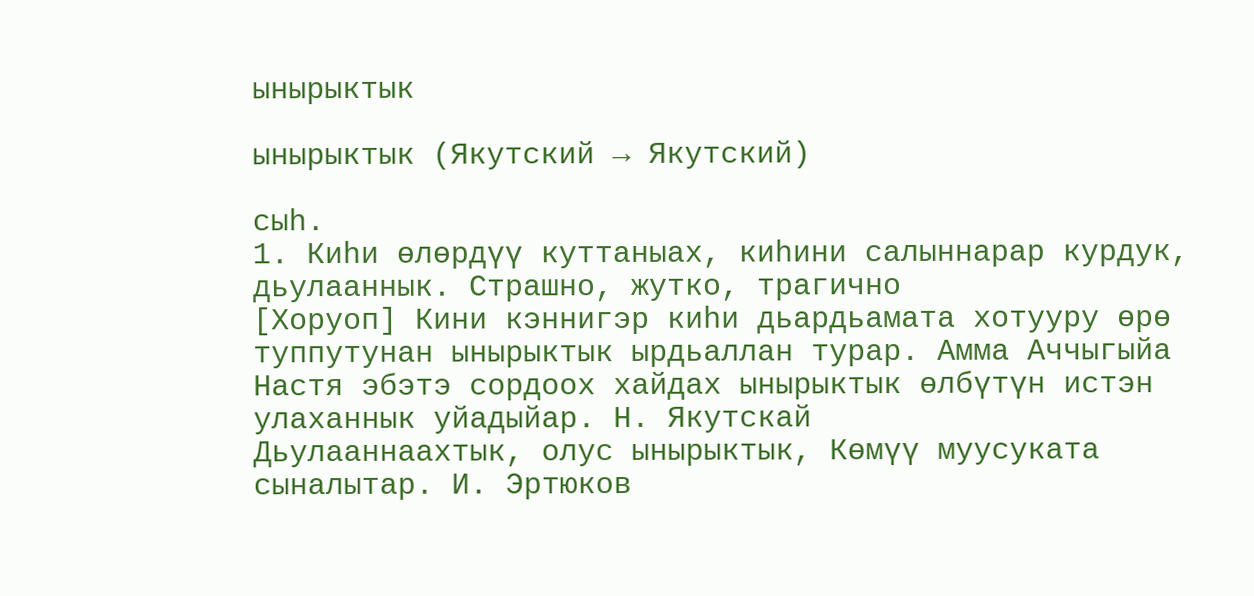ынырыктык

ынырыктык (Якутский → Якутский)

сыһ.
1. Киһи өлөрдүү куттаныах, киһини салыннарар курдук, дьулааннык. Страшно, жутко, трагично
[Хоруоп] Кини кэннигэр киһи дьардьамата хотууру өрө туппутунан ынырыктык ырдьаллан турар. Амма Аччыгыйа
Настя эбэтэ сордоох хайдах ынырыктык өлбүтүн истэн улаханнык уйадыйар. Н. Якутскай
Дьулааннаахтык, олус ынырыктык, Көмүү муусуката сыналытар. И. Эртюков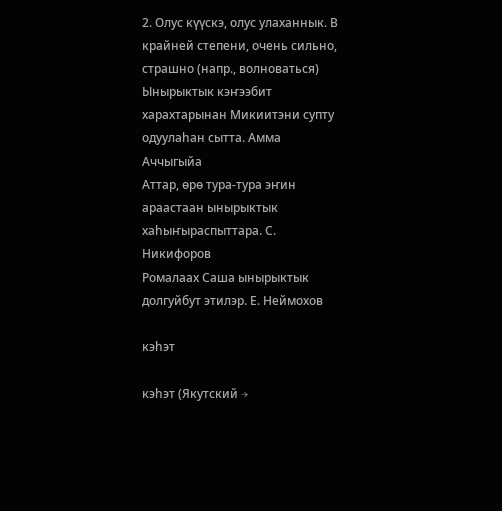2. Олус күүскэ, олус улаханнык. В крайней степени, очень сильно, страшно (напр., волноваться)
Ынырыктык кэҥээбит харахтарынан Микиитэни супту одуулаһан сытта. Амма Аччыгыйа
Аттар, өрө тура-тура эҥин араастаан ынырыктык хаһыҥыраспыттара. С. Никифоров
Ромалаах Саша ынырыктык долгуйбут этилэр. Е. Неймохов

кэһэт

кэһэт (Якутский →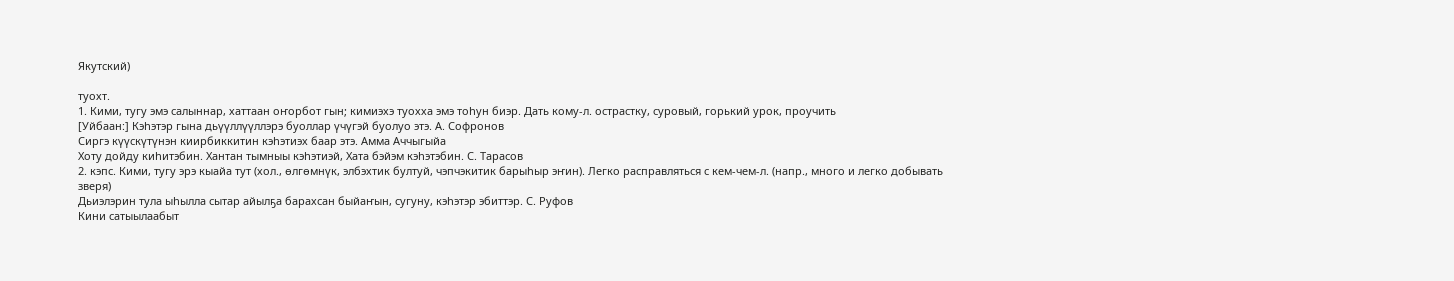Якутский)

туохт.
1. Кими, тугу эмэ салыннар, хаттаан оҥорбот гын; кимиэхэ туохха эмэ тоһун биэр. Дать кому-л. острастку, суровый, горький урок, проучить
[Уйбаан:] Кэһэтэр гына дьүүллүүллэрэ буоллар үчүгэй буолуо этэ. А. Софронов
Сиргэ күүскүтүнэн киирбиккитин кэһэтиэх баар этэ. Амма Аччыгыйа
Хоту дойду киһитэбин. Хантан тымныы кэһэтиэй, Хата бэйэм кэһэтэбин. С. Тарасов
2. кэпс. Кими, тугу эрэ кыайа тут (хол., өлгөмнүк, элбэхтик бултуй, чэпчэкитик барыһыр эҥин). Легко расправляться с кем-чем-л. (напр., много и легко добывать зверя)
Дьиэлэрин тула ыһылла сытар айылҕа барахсан быйаҥын, сугуну, кэһэтэр эбиттэр. С. Руфов
Кини сатыылаабыт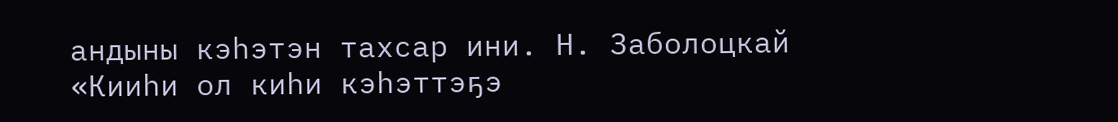андыны кэһэтэн тахсар ини. Н. Заболоцкай
«Кииһи ол киһи кэһэттэҕэ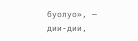буолуо», — дии-дии,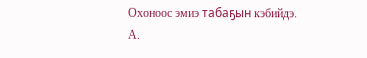Охоноос эмиэ табаҕын кэбийдэ. А.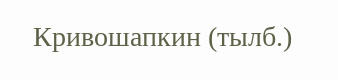Кривошапкин (тылб.)